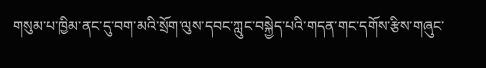གསུམ་པ་ཁྱིམ་ནང་དུ་བག་མའི་སྲོག་ལུས་དབང་ཀླུང་བསྐྱེད་པའི་གདན་གང་དགོས་རྩིས་གཞུང་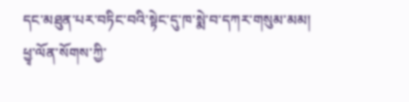དང་མཐུན་པར་བཏིང་བའི་སྟེང་དུ་ཁ་སྨེ་བ་དཀར་གསུམ་མམ།   ཕྱྭ་ལོན་སོགས་ཀྱི་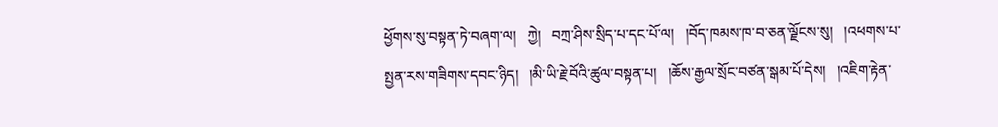ཕྱོགས་སུ་བསྟན་ཏེ་བཞག་ལ།   ཀྱེ།   བཀྲ་ཤིས་སྲིད་པ་དང་པོ་ལ།   །བོད་ཁམས་ཁ་བ་ཅན་ལྗོངས་སུ།   །འཕགས་པ་སྤྱན་རས་གཟིགས་དབང་ཉིད།   །མི་ཡི་རྗེ་བོའི་ཚུལ་བསྟན་པ།   །ཆོས་རྒྱལ་སྲོང་བཙན་སྒམ་པོ་དེས།   །འཇིག་རྟེན་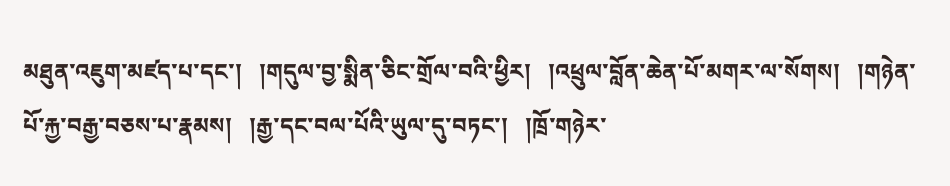མཐུན་འཇུག་མཛད་པ་དང་།   །གདུལ་བྱ་སྨིན་ཅིང་གྲོལ་བའི་ཕྱིར།   །འཕྲུལ་བློན་ཆེན་པོ་མགར་ལ་སོགས།   །གཉེན་པོ་རྐྱ་བརྒྱ་བཅས་པ་རྣམས།   །རྒྱ་དང་བལ་པོའི་ཡུལ་དུ་བཏང་།   །ཁྲོ་གཉེར་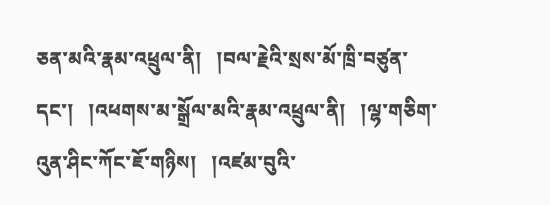ཅན་མའི་རྣམ་འཕྲུལ་ནི།   །བལ་རྗེའི་སྲས་མོ་ཁྲི་བཙུན་དང་།   །འཕགས་མ་སྒྲོལ་མའི་རྣམ་འཕྲུལ་ནི།   །ལྷ་གཅིག་འུན་ཤིང་ཀོང་ཇོ་གཉིས།   །འཛམ་བུའི་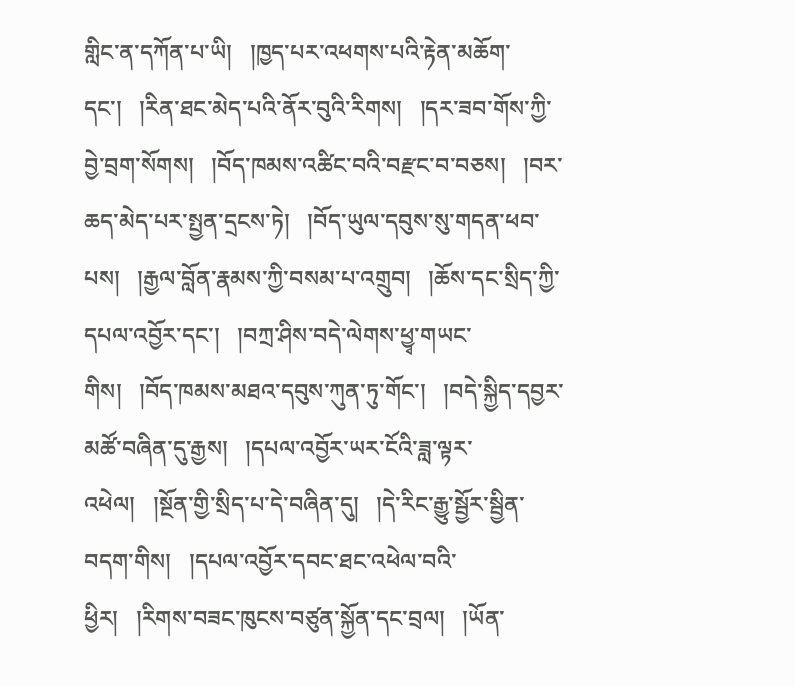གླིང་ན་དཀོན་པ་ཡི།   །ཁྱད་པར་འཕགས་པའི་རྟེན་མཆོག་དང་།   །རིན་ཐང་མེད་པའི་ནོར་བུའི་རིགས།   །དར་ཟབ་གོས་ཀྱི་བྱེ་བྲག་སོགས།   །བོད་ཁམས་འཚིང་བའི་བརྫང་བ་བཅས།   །བར་ཆད་མེད་པར་སྤྱན་དྲངས་ཏེ།   །བོད་ཡུལ་དབུས་སུ་གདན་ཕབ་པས།   །རྒྱལ་བློན་རྣམས་ཀྱི་བསམ་པ་འགྲུབ།   །ཆོས་དང་སྲིད་ཀྱི་དཔལ་འབྱོར་དང་།   །བཀྲ་ཤིས་བདེ་ལེགས་ཕྱྭ་གཡང་གིས།   །བོད་ཁམས་མཐའ་དབུས་ཀུན་ཏུ་གོང་།   །བདེ་སྐྱིད་དབྱར་མཚོ་བཞིན་དུ་རྒྱས།   །དཔལ་འབྱོར་ཡར་ངོའི་ཟླ་ལྟར་འཕེལ།   །སྔོན་གྱི་སྲིད་པ་དེ་བཞིན་དུ།   །དེ་རིང་རྒྱུ་སྦྱོར་སྦྱིན་བདག་གིས།   །དཔལ་འབྱོར་དབང་ཐང་འཕེལ་བའི་ཕྱིར།   །རིགས་བཟང་ཁུངས་བཙུན་སྐྱོན་དང་བྲལ།   །ཡོན་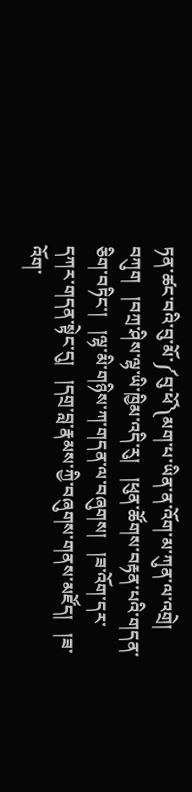ཏན་ཚང་བའི་བུ་མོ་༼བུ་ཕོ༽མག་པ་ཡིན་ན་འོག་མ་ཀུན་ལ་འགྲེ།  བཀུག   །བཀྲ་ཤིས་ལྷ་ཡི་ཁྱིམ་འདི་རུ།   །ཕུན་ཚོགས་བརྟན་པའི་གདན་ཅིག་བཏིང་།   །ལྷ་མི་གཉིས་ཀ་གདན་ལ་བཞུགས།   །ཟ་འོག་དར་དཀར་གདན་སྟེང་དུ།   །དགྲ་བླ་རྣམས་ཀྱི་བཞུགས་གནས་མཛོད།   །ཟ་འོག་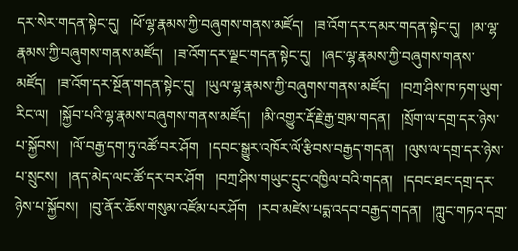དར་སེར་གདན་སྟེང་དུ།   །ཕོ་ལྷ་རྣམས་ཀྱི་བཞུགས་གནས་མཛོད།   །ཟ་འོག་དར་དམར་གདན་སྟེང་དུ།   །མ་ལྷ་རྣམས་ཀྱི་བཞུགས་གནས་མཛོད།   །ཟ་འོག་དར་ལྗང་གདན་སྟེང་དུ།   །ཞང་ལྷ་རྣམས་ཀྱི་བཞུགས་གནས་མཛོད།   །ཟ་འོག་དར་སྔོན་གདན་སྟེང་དུ།   །ཡུལ་ལྷ་རྣམས་ཀྱི་བཞུགས་གནས་མཛོད།   །བཀྲ་ཤིས་ཁ་ཏག་ཡུག་རིང་ལ།   །སྐྱོབ་པའི་ལྷ་རྣམས་བཞུགས་གནས་མཛོད།   །མི་འགྱུར་རྡོ་རྗེ་རྒྱ་གྲམ་གདན།   །སྲོག་ལ་དགྲ་དར་ཉེས་པ་སྐྱོབས།   །ལོ་བརྒྱ་དག་ཏུ་འཚོ་བར་ཤོག   །དབང་སྒྱུར་འཁོར་ལོ་རྩིབས་བརྒྱད་གདན།   །ལུས་ལ་དགྲ་དར་ཉེས་པ་སྲུངས།   །ནད་མེད་ལང་ཚོ་དར་བར་ཤོག   །བཀྲ་ཤིས་གཡུང་དྲུང་འཁྱིལ་བའི་གདན།   །དབང་ཐང་དགྲ་དར་ཉེས་པ་སྐྱོབས།   །བུ་ནོར་ཆོས་གསུམ་འཛོམ་པར་ཤོག   །རབ་མཛེས་པདྨ་འདབ་བརྒྱད་གདན།   །ཀླུང་གཏའ་དགྲ་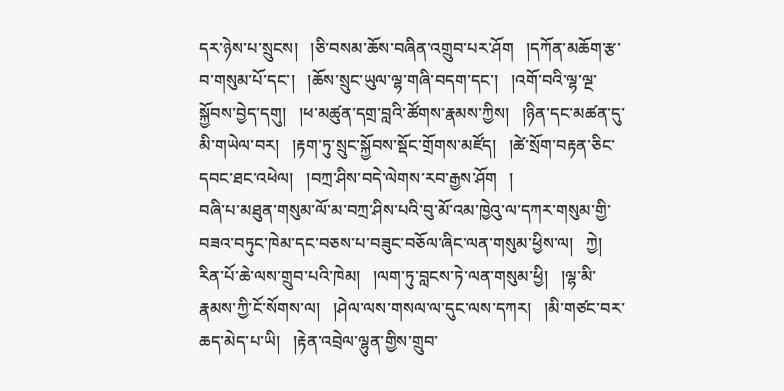དར་ཉེས་པ་སྲུངས།   །ཅི་བསམ་ཆོས་བཞིན་འགྲུབ་པར་ཤོག   །དཀོན་མཆོག་རྩ་བ་གསུམ་པོ་དང་།   །ཆོས་སྲུང་ཡུལ་ལྷ་གཞི་བདག་དང་།   །འགོ་བའི་ལྷ་ལྔ་སྐྱོབས་བྱེད་དགུ།   །ཕ་མཚུན་དགྲ་བླའི་ཚོགས་རྣམས་ཀྱིས།   །ཉིན་དང་མཚན་དུ་མི་གཡེལ་བར།   །རྟག་ཏུ་སྲུང་སྐྱོབས་སྡོང་གྲོགས་མཛོད།   །ཚེ་སྲོག་བརྟན་ཅིང་དབང་ཐང་འཕེལ།   །བཀྲ་ཤིས་བདེ་ལེགས་རབ་རྒྱས་ཤོག   །
བཞི་པ་མཐུན་གསུམ་ལོ་མ་བཀྲ་ཤིས་པའི་བུ་མོ་འམ་ཁྱེའུ་ལ་དཀར་གསུམ་གྱི་བཟའ་བཏུང་ཁེམ་དང་བཅས་པ་བཟུང་བཅོལ་ཞིང་ལན་གསུམ་ཕྱིས་ལ།   ཀྱེ།   རིན་པོ་ཆེ་ལས་གྲུབ་པའི་ཁེམ།   །ལག་ཏུ་བླངས་ཏེ་ལན་གསུམ་ཕྱི།   །ལྷ་མི་རྣམས་ཀྱི་ངོ་སོགས་ལ།   །ཤེལ་ལས་གསལ་ལ་དུང་ལས་དཀར།   །མི་གཙང་བར་ཆད་མེད་པ་ཡི།   །རྟེན་འབྲེལ་ལྷུན་གྱིས་གྲུབ་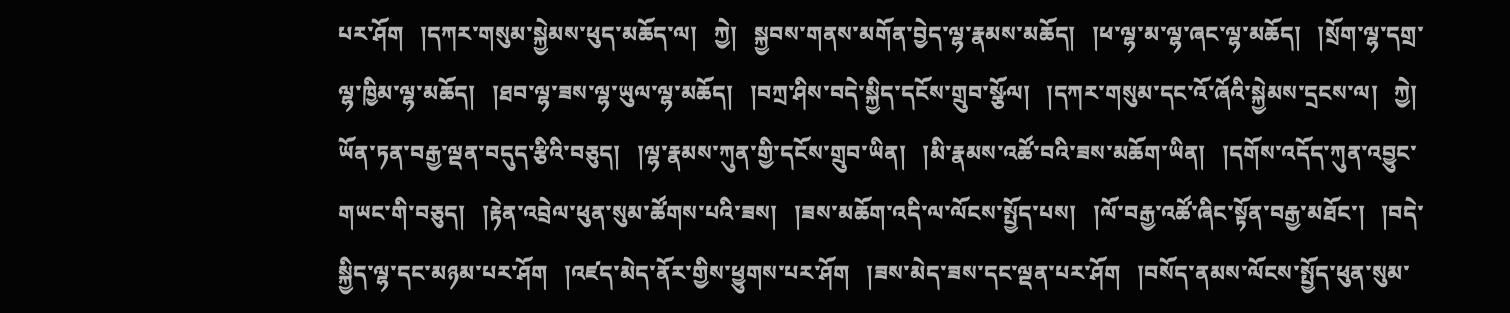པར་ཤོག   །དཀར་གསུམ་སྐྱེམས་ཕུད་མཆོད་ལ།   ཀྱེ།   སྐྱབས་གནས་མགོན་བྱེད་ལྷ་རྣམས་མཆོད།   །ཕ་ལྷ་མ་ལྷ་ཞང་ལྷ་མཆོད།   །སྲོག་ལྷ་དགྲ་ལྷ་ཁྱིམ་ལྷ་མཆོད།   །ཐབ་ལྷ་ཟས་ལྷ་ཡུལ་ལྷ་མཆོད།   །བཀྲ་ཤིས་བདེ་སྐྱིད་དངོས་གྲུབ་སྩོལ།   །དཀར་གསུམ་དང་འོ་ཞོའི་སྐྱེམས་དྲངས་ལ།   ཀྱེ།   ཡོན་ཏན་བརྒྱ་ལྡན་བདུད་རྩིའི་བཅུད།   །ལྷ་རྣམས་ཀུན་གྱི་དངོས་གྲུབ་ཡིན།   །མི་རྣམས་འཚོ་བའི་ཟས་མཆོག་ཡིན།   །དགོས་འདོད་ཀུན་འབྱུང་གཡང་གི་བཅུད།   །རྟེན་འབྲེལ་ཕུན་སུམ་ཚོགས་པའི་ཟས།   །ཟས་མཆོག་འདི་ལ་ལོངས་སྤྱོད་པས།   །ལོ་བརྒྱ་འཚོ་ཞིང་སྟོན་བརྒྱ་མཐོང་།   །བདེ་སྐྱིད་ལྷ་དང་མཉམ་པར་ཤོག   །འཛད་མེད་ནོར་གྱིས་ཕྱུགས་པར་ཤོག   །ཟས་མེད་ཟས་དང་ལྡན་པར་ཤོག   །བསོད་ནམས་ལོངས་སྤྱོད་ཕུན་སུམ་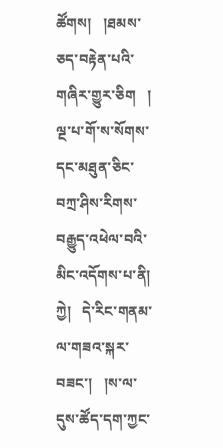ཚོགས།   །ཐམས་ཅད་བརྟེན་པའི་གཞིར་གྱུར་ཅིག   །
ལྔ་པ་གོ་ས་སོགས་དང་མཐུན་ཅིང་བཀྲ་ཤིས་རིགས་བརྒྱུད་འཕེལ་བའི་མིང་འདོགས་པ་ནི།   ཀྱེ།   དེ་རིང་གནམ་ལ་གཟའ་སྐར་བཟང་།   །ས་ལ་དུས་ཚོད་དག་ཀྱང་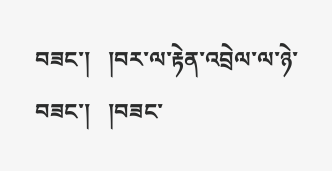བཟང་།   །བར་ལ་རྟེན་འབྲེལ་ལ་ཉེ་བཟང་།   །བཟང་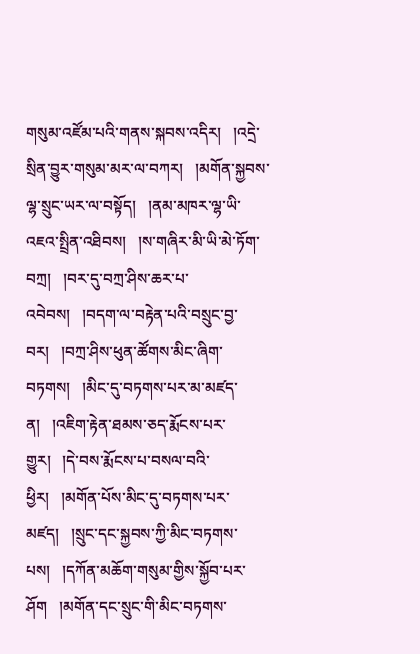གསུམ་འཛོམ་པའི་གནས་སྐབས་འདིར།   །འདྲེ་སྲིན་བྱུར་གསུམ་མར་ལ་བཀར།   །མགོན་སྐྱབས་ལྷ་སྲུང་ཡར་ལ་བསྟོད།   །ནམ་མཁར་ལྷ་ཡི་འཇའ་སྤྲིན་འཐིབས།   །ས་གཞིར་མི་ཡི་མེ་ཏོག་བཀྲ།   །བར་དུ་བཀྲ་ཤིས་ཆར་པ་འབེབས།   །བདག་ལ་བརྟེན་པའི་བསྲུང་བྱ་བར།   །བཀྲ་ཤིས་ཕུན་ཚོགས་མིང་ཞིག་བཏགས།   །མིང་དུ་བཏགས་པར་མ་མཛད་ན།   །འཇིག་རྟེན་ཐམས་ཅད་རྨོངས་པར་གྱུར།   །དེ་བས་རྨོངས་པ་བསལ་བའི་ཕྱིར།   །མགོན་པོས་མིང་དུ་བཏགས་པར་མཛད།   །སྲུང་དང་སྐྱབས་ཀྱི་མིང་བཏགས་པས།   །དཀོན་མཆོག་གསུམ་གྱིས་སྐྱོབ་པར་ཤོག   །མགོན་དང་སྲུང་གི་མིང་བཏགས་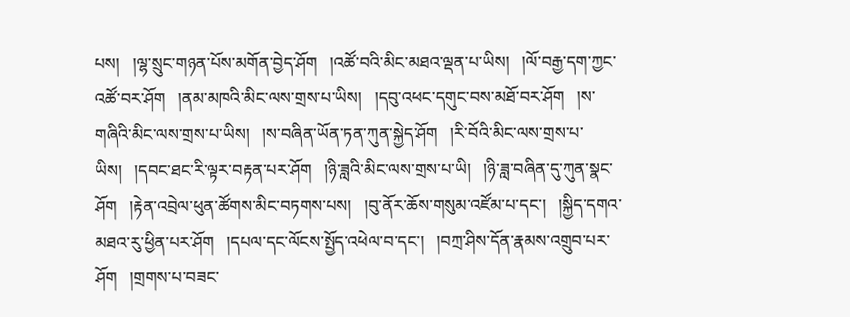པས།   །ལྷ་སྲུང་གཉན་པོས་མགོན་བྱེད་ཤོག   །འཚོ་བའི་མིང་མཐའ་ལྡན་པ་ཡིས།   །ལོ་བརྒྱ་དག་ཀྱང་འཚོ་བར་ཤོག   །ནམ་མཁའི་མིང་ལས་གྲས་པ་ཡིས།   །དབུ་འཕང་དགུང་བས་མཐོ་བར་ཤོག   །ས་གཞིའི་མིང་ལས་གྲས་པ་ཡིས།   །ས་བཞིན་ཡོན་ཏན་ཀུན་སྐྱེད་ཤོག   །རི་བོའི་མིང་ལས་གྲས་པ་ཡིས།   །དབང་ཐང་རི་ལྟར་བརྟན་པར་ཤོག   །ཉི་ཟླའི་མིང་ལས་གྲས་པ་ཡི།   །ཉི་ཟླ་བཞིན་དུ་ཀུན་སྣང་ཤོག   །རྟེན་འབྲེལ་ཕུན་ཚོགས་མིང་བཏགས་པས།   །བུ་ནོར་ཆོས་གསུམ་འཛོམ་པ་དང་།   །སྐྱིད་དགའ་མཐའ་རུ་ཕྱིན་པར་ཤོག   །དཔལ་དང་ལོངས་སྤྱོད་འཕེལ་བ་དང་།   །བཀྲ་ཤིས་དོན་རྣམས་འགྲུབ་པར་ཤོག   །གྲགས་པ་བཟང་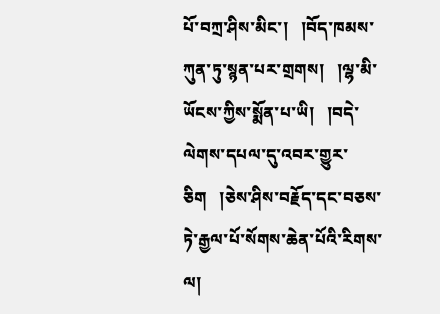པོ་བཀྲ་ཤིས་མིང་།   །བོད་ཁམས་ཀུན་ཏུ་སྙན་པར་གྲགས།   །ལྷ་མི་ཡོངས་ཀྱིས་སྨོན་པ་ཡི།   །བདེ་ལེགས་དཔལ་དུ་འབར་གྱུར་ཅིག   །ཅེས་ཤིས་བརྗོད་དང་བཅས་ཏེ་རྒྱལ་པོ་སོགས་ཆེན་པོའི་རིགས་ལ།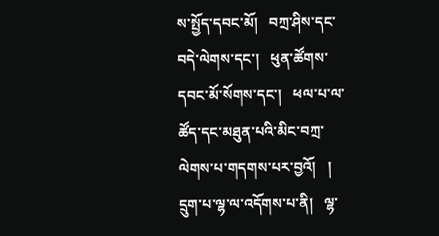ས་སྤྱོད་དབང་མོ།   བཀྲ་ཤིས་དང་བདེ་ལེགས་དང་།   ཕུན་ཚོགས་དབང་མོ་སོགས་དང་།   ཕལ་པ་ལ་ཚོད་དང་མཐུན་པའི་མིང་བཀྲ་ལེགས་པ་གདགས་པར་བྱའོ།   །
དྲུག་པ་ལྷ་ལ་འདོགས་པ་ནི།   ལྷ་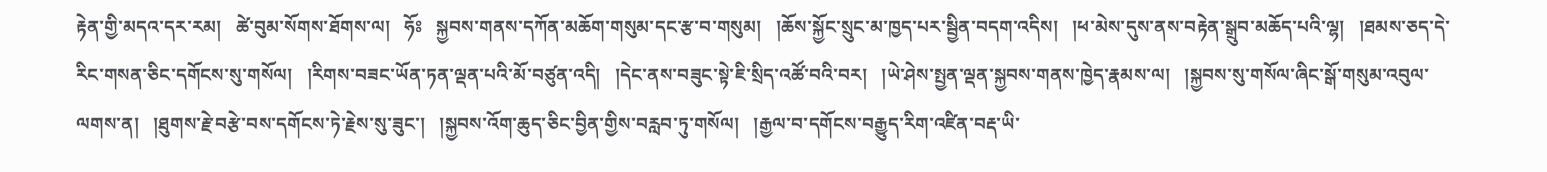རྟེན་གྱི་མདའ་དར་རམ།   ཚེ་བུམ་སོགས་ཐོགས་ལ།   ཧོཿ   སྐྱབས་གནས་དཀོན་མཆོག་གསུམ་དང་རྩ་བ་གསུམ།   །ཆོས་སྐྱོང་སྲུང་མ་ཁྱད་པར་སྦྱིན་བདག་འདིས།   །ཕ་མེས་དུས་ནས་བརྟེན་སྒྲུབ་མཆོད་པའི་ལྷ།   །ཐམས་ཅད་དེ་རིང་གསན་ཅིང་དགོངས་སུ་གསོལ།   །རིགས་བཟང་ཡོན་ཏན་ལྡན་པའི་མོ་བཙུན་འདི།   །དེང་ནས་བཟུང་སྟེ་ཇི་སྲིད་འཚོ་བའི་བར།   །ཡེ་ཤེས་སྤྱན་ལྡན་སྐྱབས་གནས་ཁྱེད་རྣམས་ལ།   །སྐྱབས་སུ་གསོལ་ཞིང་སྒོ་གསུམ་འབུལ་ལགས་ན།   །ཐུགས་རྗེ་བརྩེ་བས་དགོངས་ཏེ་རྗེས་སུ་ཟུང་།   །སྐྱབས་འོག་ཆུད་ཅིང་བྱིན་གྱིས་བརླབ་ཏུ་གསོལ།   །རྒྱལ་བ་དགོངས་བརྒྱུད་རིག་འཛིན་བརྡ་ཡི་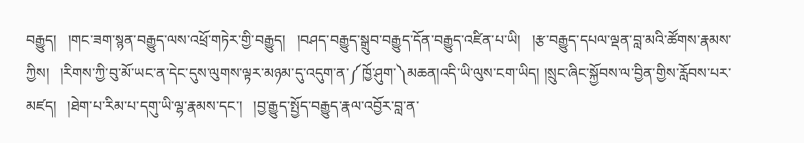བརྒྱུད།   །གང་ཟག་སྙན་བརྒྱུད་ལས་འཕྲོ་གཏེར་གྱི་བརྒྱུད།   །བཤད་བརྒྱུད་སྒྲུབ་བརྒྱུད་དོན་བརྒྱུད་འཛིན་པ་ཡི།   །རྩ་བརྒྱུད་དཔལ་ལྡན་བླ་མའི་ཚོགས་རྣམས་ཀྱིས།   །རིགས་ཀྱི་བུ་མོ་ཡང་ན་དེང་དུས་ལུགས་ལྟར་མཉམ་དུ་འདུག་ན་༼ཁྱོ་ཤུག་༽མཆན།འདི་ཡི་ལུས་ངག་ཡིད། །སྲུང་ཞིང་སྐྱོབས་ལ་བྱིན་གྱིས་རློབས་པར་མཛད།   །ཐེག་པ་རིམ་པ་དགུ་ཡི་ལྷ་རྣམས་དང་།   །བྱ་རྒྱུད་སྤྱོད་བརྒྱུད་རྣལ་འབྱོར་བླ་ན་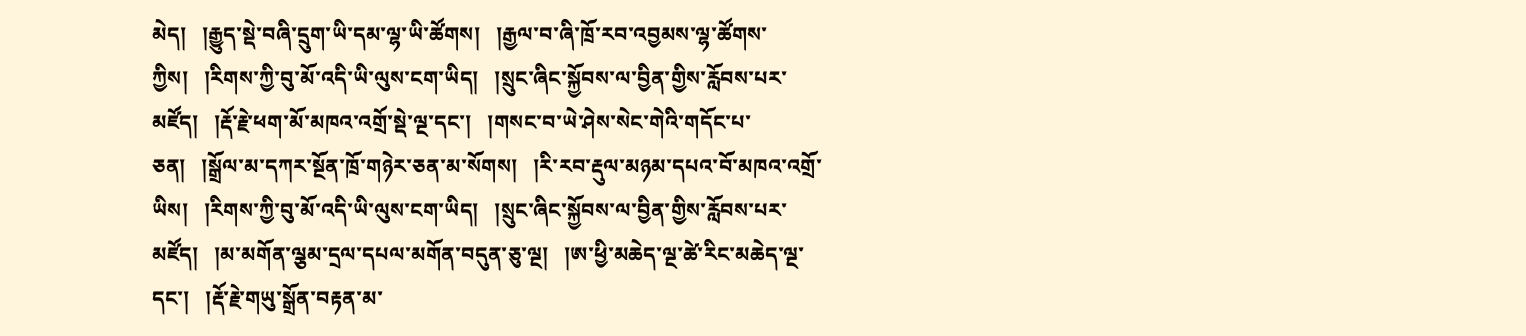མེད།   །རྒྱུད་སྡེ་བཞི་དྲུག་ཡི་དམ་ལྷ་ཡི་ཚོགས།   །རྒྱལ་བ་ཞི་ཁྲོ་རབ་འབྱམས་ལྷ་ཚོགས་ཀྱིས།   །རིགས་ཀྱི་བུ་མོ་འདི་ཡི་ལུས་ངག་ཡིད།   །སྲུང་ཞིང་སྐྱོབས་ལ་བྱིན་གྱིས་རློབས་པར་མཛོད།   །རྡོ་རྗེ་ཕག་མོ་མཁའ་འགྲོ་སྡེ་ལྔ་དང་།   །གསང་བ་ཡེ་ཤེས་སེང་གེའི་གདོང་པ་ཅན།   །སྒྲོལ་མ་དཀར་སྔོན་ཁྲོ་གཉེར་ཅན་མ་སོགས།   །རི་རབ་རྡུལ་མཉམ་དཔའ་བོ་མཁའ་འགྲོ་ཡིས།   །རིགས་ཀྱི་བུ་མོ་འདི་ཡི་ལུས་ངག་ཡིད།   །སྲུང་ཞིང་སྐྱོབས་ལ་བྱིན་གྱིས་རློབས་པར་མཛོད།   །མ་མགོན་ལྕམ་དྲལ་དཔལ་མགོན་བདུན་ཅུ་ལྔ།   །ཨ་ཕྱི་མཆེད་ལྔ་ཚེ་རིང་མཆེད་ལྔ་དང་།   །རྡོ་རྗེ་གཡུ་སྒྲོན་བརྟན་མ་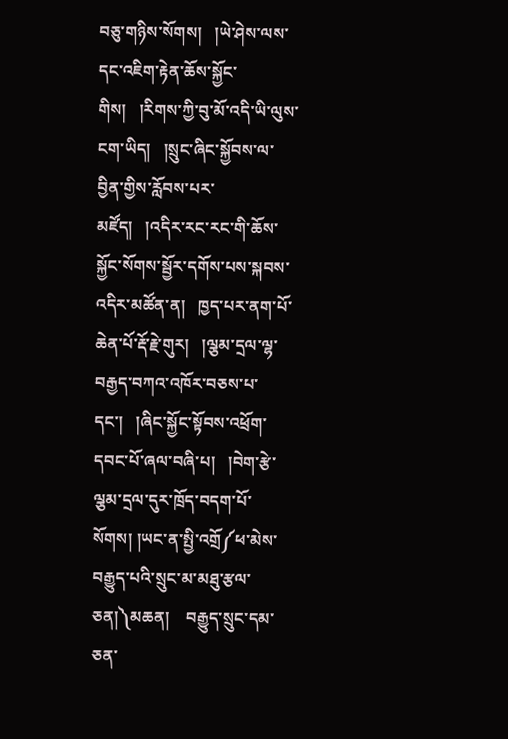བཅུ་གཉིས་སོགས།   །ཡེ་ཤེས་ལས་དང་འཇིག་རྟེན་ཆོས་སྐྱོང་གིས།   །རིགས་ཀྱི་བུ་མོ་འདི་ཡི་ལུས་ངག་ཡིད།   །སྲུང་ཞིང་སྐྱོབས་ལ་བྱིན་གྱིས་རློབས་པར་མཛོད།   །འདིར་རང་རང་གི་ཆོས་སྐྱོང་སོགས་སྦྱོར་དགོས་པས་སྐབས་འདིར་མཚོན་ན།   ཁྱད་པར་ནག་པོ་ཆེན་པོ་རྡོ་རྗེ་གུར།   །ལྕམ་དྲལ་ལྷ་བརྒྱད་བཀའ་འཁོར་བཅས་པ་དང་།   །ཞིང་སྐྱོང་སྟོབས་འཕྲོག་དབང་པོ་ཞལ་བཞི་པ།   །བེག་རྩེ་ལྕམ་དྲལ་དུར་ཁྲོད་བདག་པོ་སོགས། །ཡང་ན་སྤྱི་འགྲོ༼ཕ་མེས་བརྒྱུད་པའི་སྲུང་མ་མཐུ་རྩལ་ཅན།༽མཆན།    བརྒྱུད་སྲུང་དམ་ཅན་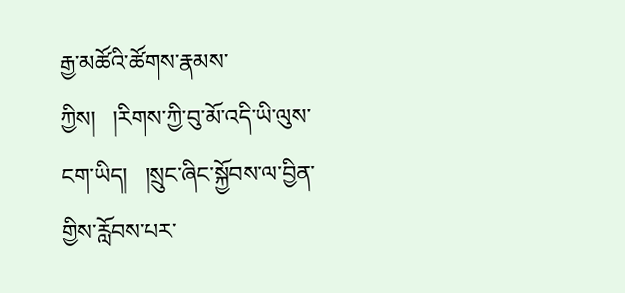རྒྱ་མཚོའི་ཚོགས་རྣམས་ཀྱིས།   །རིགས་ཀྱི་བུ་མོ་འདི་ཡི་ལུས་ངག་ཡིད།   །སྲུང་ཞིང་སྐྱོབས་ལ་བྱིན་གྱིས་རློབས་པར་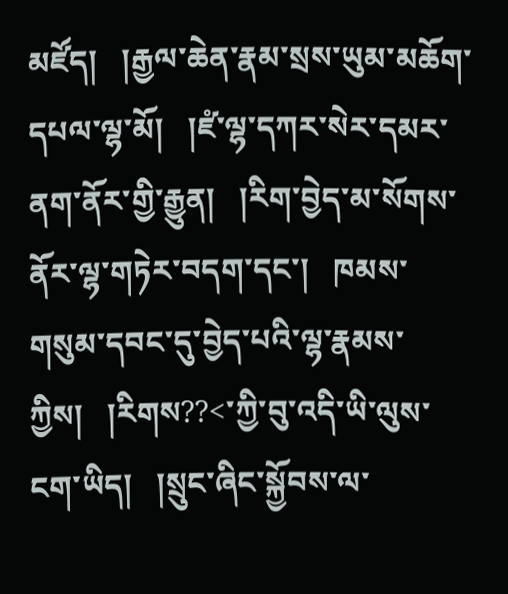མཛོད།   །རྒྱལ་ཆེན་རྣམ་སྲས་ཡུམ་མཆོག་དཔལ་ལྷ་མོ།   །ཛཾ་ལྷ་དཀར་སེར་དམར་ནག་ནོར་གྱི་རྒྱུན།   །རིག་བྱེད་མ་སོགས་ནོར་ལྷ་གཏེར་བདག་དང་།   ཁམས་གསུམ་དབང་དུ་བྱེད་པའི་ལྷ་རྣམས་ཀྱིས།   །རིགས??<་ཀྱི་བུ་འདི་ཡི་ལུས་ངག་ཡིད།   །སྲུང་ཞིང་སྐྱོབས་ལ་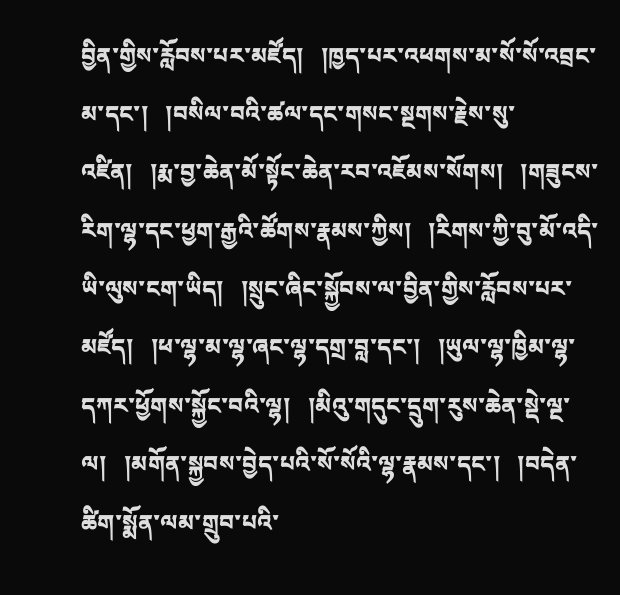བྱིན་གྱིས་རློབས་པར་མཛོད།   །ཁྱད་པར་འཕགས་མ་སོ་སོ་འབྲང་མ་དང་།   །བསིལ་བའི་ཚལ་དང་གསང་སྔགས་རྗེས་སུ་འཛིན།   །རྨ་བྱ་ཆེན་མོ་སྟོང་ཆེན་རབ་འཇོམས་སོགས།   །གཟུངས་རིག་ལྷ་དང་ཕྱག་རྒྱའི་ཚོགས་རྣམས་ཀྱིས།   །རིགས་ཀྱི་བུ་མོ་འདི་ཡི་ལུས་ངག་ཡིད།   །སྲུང་ཞིང་སྐྱོབས་ལ་བྱིན་གྱིས་རློབས་པར་མཛོད།   །ཕ་ལྷ་མ་ལྷ་ཞང་ལྷ་དགྲ་བླ་དང་།   །ཡུལ་ལྷ་ཁྱིམ་ལྷ་དཀར་ཕྱོགས་སྐྱོང་བའི་ལྷ།   །མིའུ་གདུང་དྲུག་རུས་ཆེན་སྡེ་ལྔ་ལ།   །མགོན་སྐྱབས་བྱེད་པའི་སོ་སོའི་ལྷ་རྣམས་དང་།   །བདེན་ཚིག་སྨོན་ལམ་གྲུབ་པའི་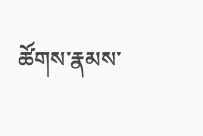ཚོགས་རྣམས་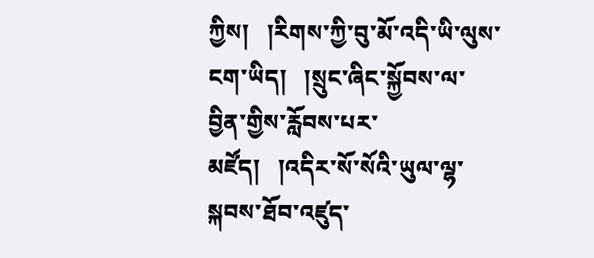ཀྱིས།   །རིགས་ཀྱི་བུ་མོ་འདི་ཡི་ལུས་ངག་ཡིད།   །སྲུང་ཞིང་སྐྱོབས་ལ་བྱིན་གྱིས་རློབས་པར་མཛོད།   །འདིར་སོ་སོའི་ཡུལ་ལྷ་སྐབས་ཐོབ་འཛུད་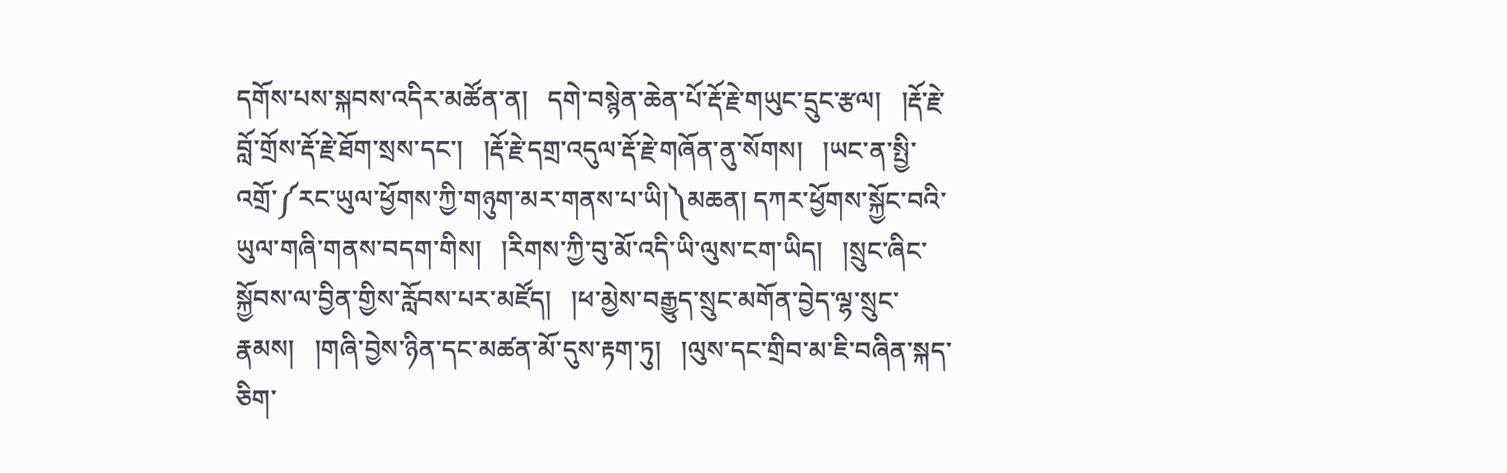དགོས་པས་སྐབས་འདིར་མཚོན་ན།   དགེ་བསྙེན་ཆེན་པོ་རྡོ་རྗེ་གཡུང་དྲུང་རྩལ།   །རྡོ་རྗེ་བློ་གྲོས་རྡོ་རྗེ་ཐོག་སྲས་དང་།   །རྡོ་རྗེ་དགྲ་འདུལ་རྡོ་རྗེ་གཞོན་ནུ་སོགས།   །ཡང་ན་སྤྱི་འགྲོ་༼རང་ཡུལ་ཕྱོགས་ཀྱི་གཉུག་མར་གནས་པ་ཡི།༽མཆན། དཀར་ཕྱོགས་སྐྱོང་བའི་ཡུལ་གཞི་གནས་བདག་གིས།   །རིགས་ཀྱི་བུ་མོ་འདི་ཡི་ལུས་ངག་ཡིད།   །སྲུང་ཞིང་སྐྱོབས་ལ་བྱིན་གྱིས་རློབས་པར་མཛོད།   །ཕ་མྱེས་བརྒྱུད་སྲུང་མགོན་བྱེད་ལྷ་སྲུང་རྣམས།   །གཞི་བྱེས་ཉིན་དང་མཚན་མོ་དུས་རྟག་ཏུ།   །ལུས་དང་གྲིབ་མ་ཇི་བཞིན་སྐད་ཅིག་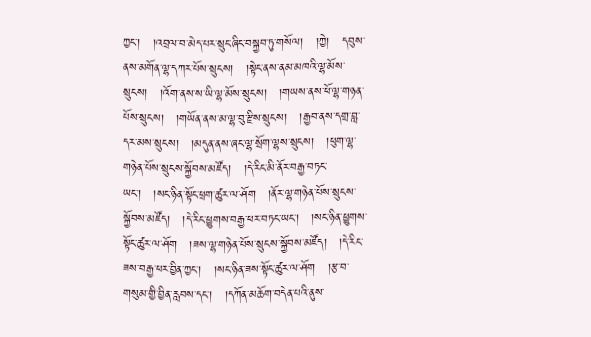ཀྱང་།   །འབྲལ་བ་མེད་པར་སྲུང་ཞིང་བསྐྱབ་ཏུ་གསོལ།   །ཀྱེ།   དབུས་ནས་མགོན་ལྷ་དཀར་པོས་སྲུངས།   །སྟེང་ནས་ནམ་མཁའི་ལྷ་མོས་སྲུངས།   །འོག་ནས་ས་ཡི་ལྷ་མོས་སྲུངས།   །གཡས་ནས་ཕོ་ལྷ་གཉན་པོས་སྲུངས།   །གཡོན་ནས་མ་ལྷ་བུ་རྫིས་སྲུངས།   །རྒྱབ་ནས་དགྲ་བླ་དར་མས་སྲུངས།   །མདུན་ནས་ཞང་ལྷ་སྲོག་ལྷས་སྲུངས།   །ཕུག་ལྷ་གཉེན་པོས་སྲུངས་སྐྱོབས་མཛོད།   །དེ་རིང་མི་ནོར་བརྒྱ་བཏང་ཡང་།   །སང་ཉིན་སྟོང་ཕྲག་ཚུར་ལ་ཤོག   །ནོར་ལྷ་གཉེན་པོས་སྲུངས་སྐྱོབས་མཛོད།   །དེ་རིང་ཕྱུགས་བརྒྱ་ཕར་བཏང་ཡང་།   །སང་ཉིན་ཕྱུགས་སྟོང་ཚུར་ལ་ཤོག   །ཟས་ལྷ་གཉེན་པོས་སྲུངས་སྐྱོབས་མཛོད།   །དེ་རིང་ཟས་བརྒྱ་ཕར་བྱིན་ཀྱང་།   །སང་ཉིན་ཟས་སྟོང་ཚུར་ལ་ཤོག   །རྩ་བ་གསུམ་གྱི་བྱིན་རླབས་དང་།   །དཀོན་མཆོག་བདེན་པའི་ནུས་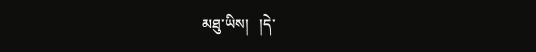མཐུ་ཡིས།   །དེ་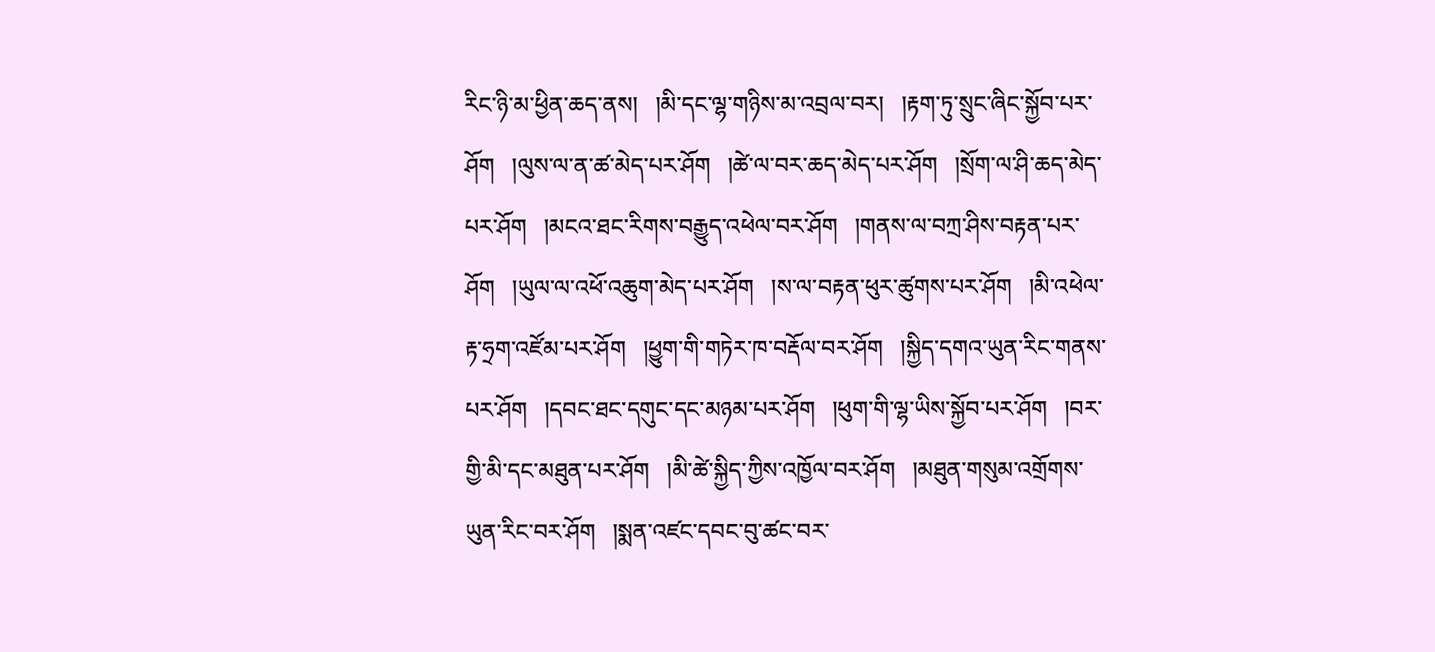རིང་ཉི་མ་ཕྱིན་ཆད་ནས།   །མི་དང་ལྷ་གཉིས་མ་འབྲལ་བར།   །རྟག་ཏུ་སྲུང་ཞིང་སྐྱོབ་པར་ཤོག   །ལུས་ལ་ན་ཚ་མེད་པར་ཤོག   །ཚེ་ལ་བར་ཆད་མེད་པར་ཤོག   །སྲོག་ལ་ཤི་ཆད་མེད་པར་ཤོག   །མངའ་ཐང་རིགས་བརྒྱུད་འཕེལ་བར་ཤོག   །གནས་ལ་བཀྲ་ཤིས་བརྟན་པར་ཤོག   །ཡུལ་ལ་འཕོ་འཆུག་མེད་པར་ཤོག   །ས་ལ་བརྟན་ཕུར་ཚུགས་པར་ཤོག   །མི་འཕེལ་རྟ་ཧྲག་འཛོམ་པར་ཤོག   །ཕྱུག་གི་གཏེར་ཁ་བརྡོལ་བར་ཤོག   །སྐྱིད་དགའ་ཡུན་རིང་གནས་པར་ཤོག   །དབང་ཐང་དགུང་དང་མཉམ་པར་ཤོག   །ཕུག་གི་ལྷ་ཡིས་སྐྱོབ་པར་ཤོག   །བར་གྱི་མི་དང་མཐུན་པར་ཤོག   །མི་ཚེ་སྐྱིད་ཀྱིས་འཁྱོལ་བར་ཤོག   །མཐུན་གསུམ་འགྲོགས་ཡུན་རིང་བར་ཤོག   །སྨན་འཛང་དབང་བུ་ཚང་བར་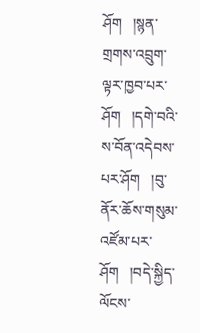ཤོག   །སྙན་གྲགས་འབྲུག་ལྟར་ཁྱབ་པར་ཤོག   །དགེ་བའི་ས་བོན་འདེབས་པར་ཤོག   །བུ་ནོར་ཆོས་གསུམ་འཛོམ་པར་ཤོག   །བདེ་སྐྱིད་ལོངས་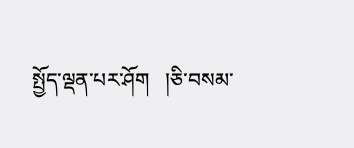སྤྱོད་ལྡན་པར་ཤོག   །ཅི་བསམ་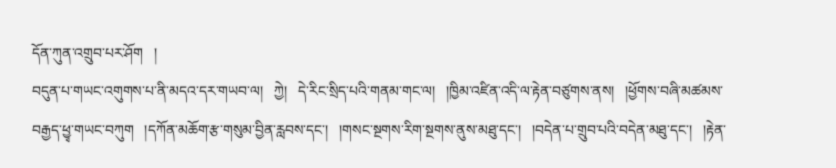དོན་ཀུན་འགྲུབ་པར་ཤོག   །
བདུན་པ་གཡང་འགུགས་པ་ནི་མདའ་དར་གཡབ་ལ།   ཀྱེ།   དེ་རིང་སྲིད་པའི་གནམ་གང་ལ།   །ཁྱིམ་འཛིན་འདི་ལ་རྟེན་བཙུགས་ནས།   །ཕྱོགས་བཞི་མཚམས་བརྒྱད་ཕྱྭ་གཡང་བཀུག   །དཀོན་མཆོག་རྩ་གསུམ་བྱིན་རླབས་དང་།   །གསང་སྔགས་རིག་སྔགས་ནུས་མཐུ་དང་།   །བདེན་པ་གྲུབ་པའི་བདེན་མཐུ་དང་།   །རྟེན་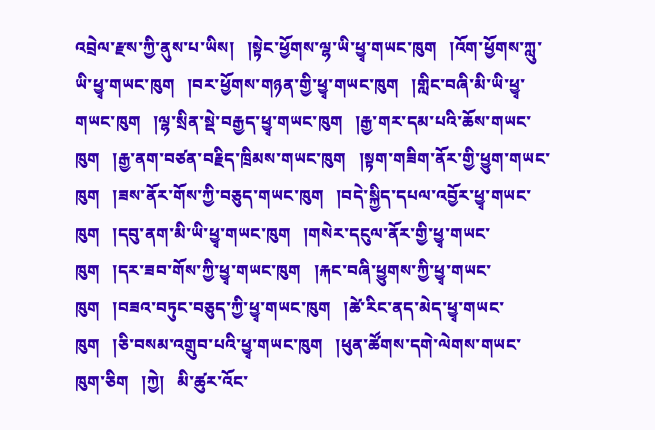འབྲེལ་རྫས་ཀྱི་ནུས་པ་ཡིས།   །སྟེང་ཕྱོགས་ལྷ་ཡི་ཕྱྭ་གཡང་ཁུག   །འོག་ཕྱོགས་ཀླུ་ཡི་ཕྱྭ་གཡང་ཁུག   །བར་ཕྱོགས་གཉན་གྱི་ཕྱྭ་གཡང་ཁུག   །གླིང་བཞི་མི་ཡི་ཕྱྭ་གཡང་ཁུག   །ལྷ་སྲིན་སྡེ་བརྒྱད་ཕྱྭ་གཡང་ཁུག   །རྒྱ་གར་དམ་པའི་ཆོས་གཡང་ཁུག   །རྒྱ་ནག་བཙན་བརྗིད་ཁྲིམས་གཡང་ཁུག   །སྟག་གཟིག་ནོར་གྱི་ཕྱུག་གཡང་ཁུག   །ཟས་ནོར་གོས་ཀྱི་བཅུད་གཡང་ཁུག   །བདེ་སྐྱིད་དཔལ་འབྱོར་ཕྱྭ་གཡང་ཁུག   །དབུ་ནག་མི་ཡི་ཕྱྭ་གཡང་ཁུག   །གསེར་དངུལ་ནོར་གྱི་ཕྱྭ་གཡང་ཁུག   །དར་ཟབ་གོས་ཀྱི་ཕྱྭ་གཡང་ཁུག   །རྐང་བཞི་ཕྱུགས་ཀྱི་ཕྱྭ་གཡང་ཁུག   །བཟའ་བཏུང་བཅུད་ཀྱི་ཕྱྭ་གཡང་ཁུག   །ཚེ་རིང་ནད་མེད་ཕྱྭ་གཡང་ཁུག   །ཅི་བསམ་འགྲུབ་པའི་ཕྱྭ་གཡང་ཁུག   །ཕུན་ཚོགས་དགེ་ལེགས་གཡང་ཁུག་ཅིག   །ཀྱེ།   མི་ཚུར་འོང་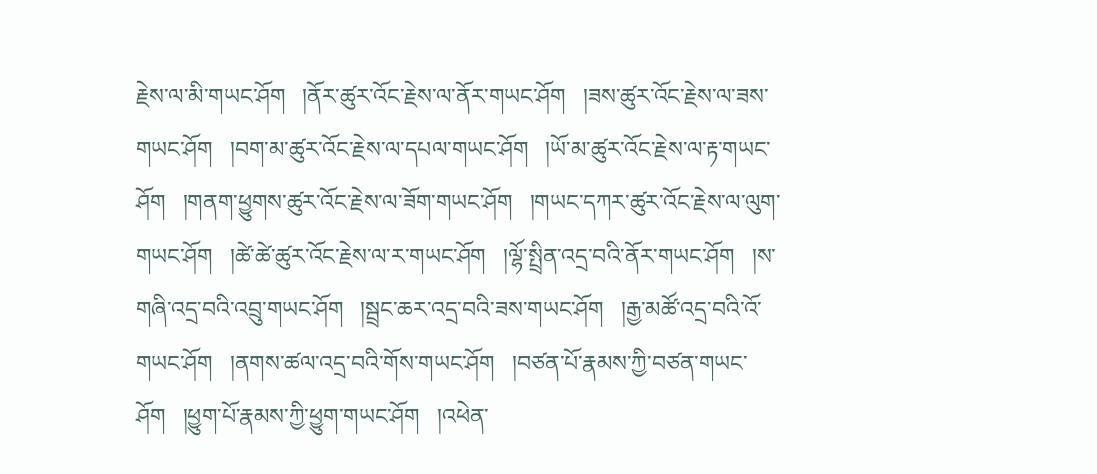རྗེས་ལ་མི་གཡང་ཤོག   །ནོར་ཚུར་འོང་རྗེས་ལ་ནོར་གཡང་ཤོག   །ཟས་ཚུར་འོང་རྗེས་ལ་ཟས་གཡང་ཤོག   །བག་མ་ཚུར་འོང་རྗེས་ལ་དཔལ་གཡང་ཤོག   །ཡོ་མ་ཚུར་འོང་རྗེས་ལ་རྟ་གཡང་ཤོག   །གནག་ཕྱུགས་ཚུར་འོང་རྗེས་ལ་ཟོག་གཡང་ཤོག   །གཡང་དཀར་ཚུར་འོང་རྗེས་ལ་ལུག་གཡང་ཤོག   །ཚེ་ཚེ་ཚུར་འོང་རྗེས་ལ་ར་གཡང་ཤོག   །ལྷོ་སྤྲིན་འདྲ་བའི་ནོར་གཡང་ཤོག   །ས་གཞི་འདྲ་བའི་འབྲུ་གཡང་ཤོག   །སྦྲང་ཆར་འདྲ་བའི་ཟས་གཡང་ཤོག   །རྒྱ་མཚོ་འདྲ་བའི་འོ་གཡང་ཤོག   །ནགས་ཚལ་འདྲ་བའི་གོས་གཡང་ཤོག   །བཙན་པོ་རྣམས་ཀྱི་བཙན་གཡང་ཤོག   །ཕྱུག་པོ་རྣམས་ཀྱི་ཕྱུག་གཡང་ཤོག   །འཕེན་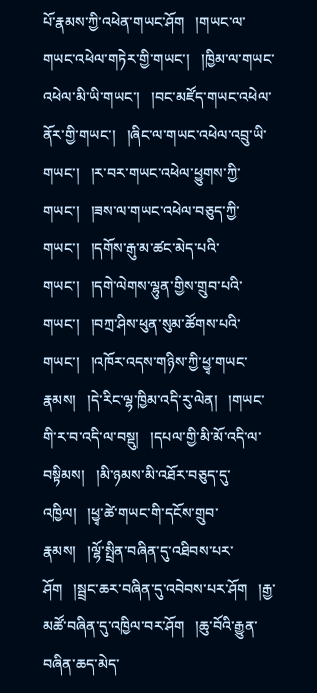པོ་རྣམས་ཀྱི་འཕེན་གཡང་ཤོག   །གཡང་ལ་གཡང་འཕེལ་གཏེར་གྱི་གཡང་།   །ཁྱིམ་ལ་གཡང་འཕེལ་མི་ཡི་གཡང་།   །བང་མཛོད་གཡང་འཕེལ་ནོར་གྱི་གཡང་།   །ཞིང་ལ་གཡང་འཕེལ་འབྲུ་ཡི་གཡང་།   །ར་བར་གཡང་འཕེལ་ཕྱུགས་ཀྱི་གཡང་།   །ཟས་ལ་གཡང་འཕེལ་བཅུད་ཀྱི་གཡང་།   །དགོས་རྒུ་མ་ཚང་མེད་པའི་གཡང་།   །དགེ་ལེགས་ལྷུན་གྱིས་གྲུབ་པའི་གཡང་།   །བཀྲ་ཤིས་ཕུན་སུམ་ཚོགས་པའི་གཡང་།   །འཁོར་འདས་གཉིས་ཀྱི་ཕྱྭ་གཡང་རྣམས།   །དེ་རིང་ལྷ་ཁྱིམ་འདི་རུ་ལེན།   །གཡང་གི་ར་བ་འདི་ལ་བསྡུ།   །དཔལ་གྱི་མི་མོ་འདི་ལ་བསྟིམས།   །མི་ཉམས་མི་འཐོར་བཅུད་དུ་འཁྱིལ།   །ཕྱྭ་ཚེ་གཡང་གི་དངོས་གྲུབ་རྣམས།   །ལྷོ་སྤྲིན་བཞིན་དུ་འཐིབས་པར་ཤོག   །སྦྲང་ཆར་བཞིན་དུ་འབེབས་པར་ཤོག   །རྒྱ་མཚོ་བཞིན་དུ་འཁྱིལ་བར་ཤོག   །ཆུ་བོའི་རྒྱུན་བཞིན་ཆད་མེད་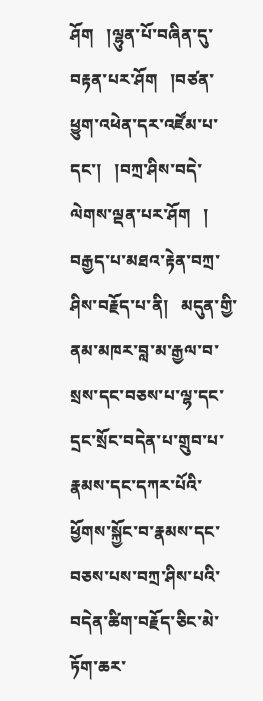ཤོག   །ལྷུན་པོ་བཞིན་དུ་བརྟན་པར་ཤོག   །བཙན་ཕྱུག་འཕེན་དར་འཛོམ་པ་དང་།   །བཀྲ་ཤིས་བདེ་ལེགས་ལྡན་པར་ཤོག   །
བརྒྱད་པ་མཐའ་རྟེན་བཀྲ་ཤིས་བརྗོད་པ་ནི།   མདུན་གྱི་ནམ་མཁར་བླ་མ་རྒྱལ་བ་སྲས་དང་བཅས་པ་ལྷ་དང་དྲང་སྲོང་བདེན་པ་གྲུབ་པ་རྣམས་དང་དཀར་པོའི་ཕྱོགས་སྐྱོང་བ་རྣམས་དང་བཅས་པས་བཀྲ་ཤིས་པའི་བདེན་ཚིག་བརྗོད་ཅིང་མེ་ཏོག་ཆར་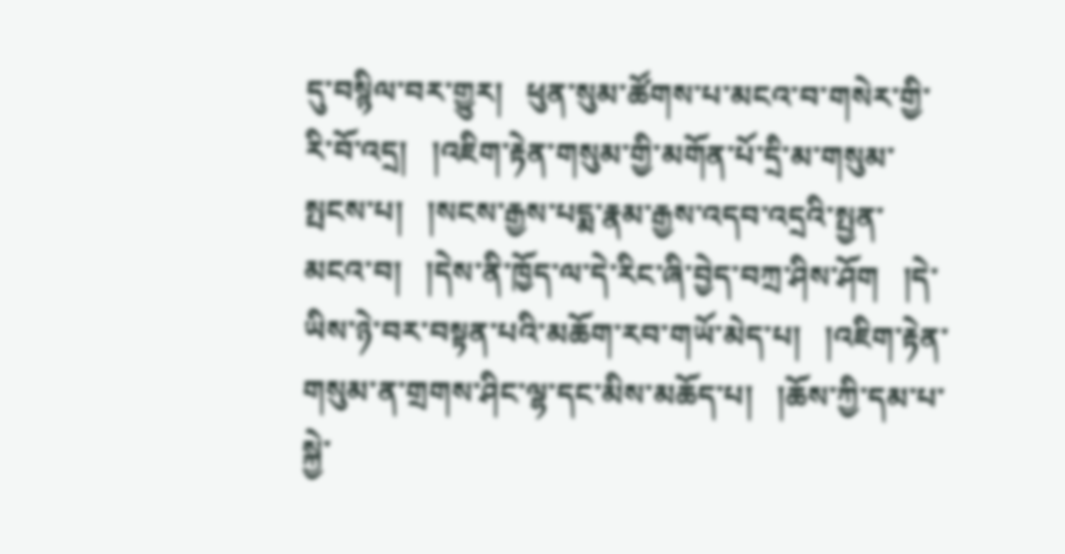དུ་བསྙིལ་བར་གྱུར།   ཕུན་སུམ་ཚོགས་པ་མངའ་བ་གསེར་གྱི་རི་བོ་འདྲ།   །འཇིག་རྟེན་གསུམ་གྱི་མགོན་པོ་དྲི་མ་གསུམ་སྤངས་པ།   །སངས་རྒྱས་པདྨ་རྣམ་རྒྱས་འདབ་འདྲའི་སྤྱན་མངའ་བ།   །དེས་ནི་ཁྱོད་ལ་དེ་རིང་ཞི་བྱེད་བཀྲ་ཤིས་ཤོག   །དེ་ཡིས་ཉེ་བར་བསྟན་པའི་མཆོག་རབ་གཡོ་མེད་པ།   །འཇིག་རྟེན་གསུམ་ན་གྲགས་ཤིང་ལྷ་དང་མིས་མཆོད་པ།   །ཆོས་ཀྱི་དམ་པ་སྐྱེ་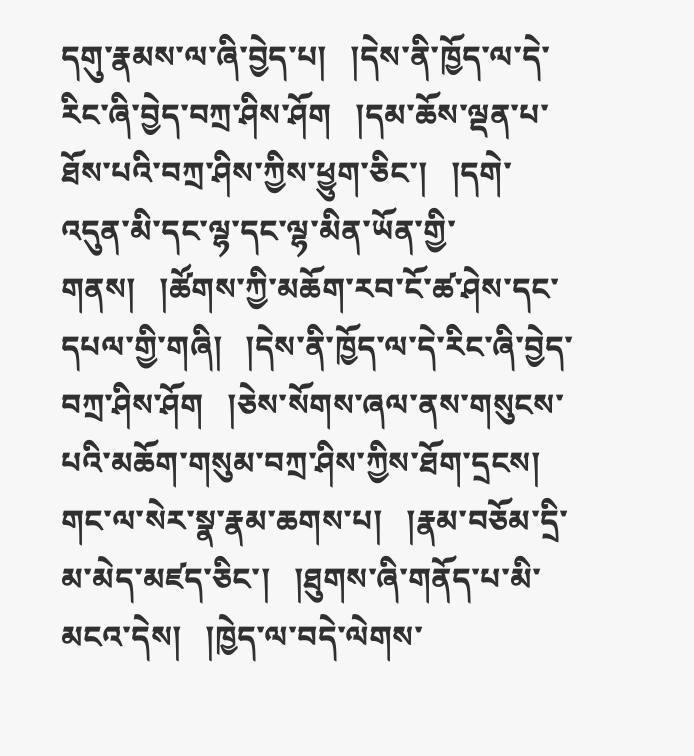དགུ་རྣམས་ལ་ཞི་བྱེད་པ།   །དེས་ནི་ཁྱོད་ལ་དེ་རིང་ཞི་བྱེད་བཀྲ་ཤིས་ཤོག   །དམ་ཆོས་ལྡན་པ་ཐོས་པའི་བཀྲ་ཤིས་ཀྱིས་ཕྱུག་ཅིང་།   །དགེ་འདུན་མི་དང་ལྷ་དང་ལྷ་མིན་ཡོན་གྱི་གནས།   །ཚོགས་ཀྱི་མཆོག་རབ་ངོ་ཚ་ཤེས་དང་དཔལ་གྱི་གཞི།   །དེས་ནི་ཁྱོད་ལ་དེ་རིང་ཞི་བྱེད་བཀྲ་ཤིས་ཤོག   །ཅེས་སོགས་ཞལ་ནས་གསུངས་པའི་མཆོག་གསུམ་བཀྲ་ཤིས་ཀྱིས་ཐོག་དྲངས།   གང་ལ་སེར་སྣ་རྣམ་ཆགས་པ།   །རྣམ་བཅོམ་དྲི་མ་མེད་མཛད་ཅིང་།   །ཐུགས་ཞི་གནོད་པ་མི་མངའ་དེས།   །ཁྱེད་ལ་བདེ་ལེགས་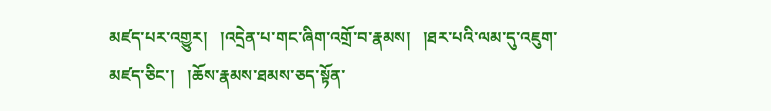མཛད་པར་འགྱུར།   །འདྲེན་པ་གང་ཞིག་འགྲོ་བ་རྣམས།   །ཐར་པའི་ལམ་དུ་འཇུག་མཛད་ཅིང་།   །ཆོས་རྣམས་ཐམས་ཅད་སྟོན་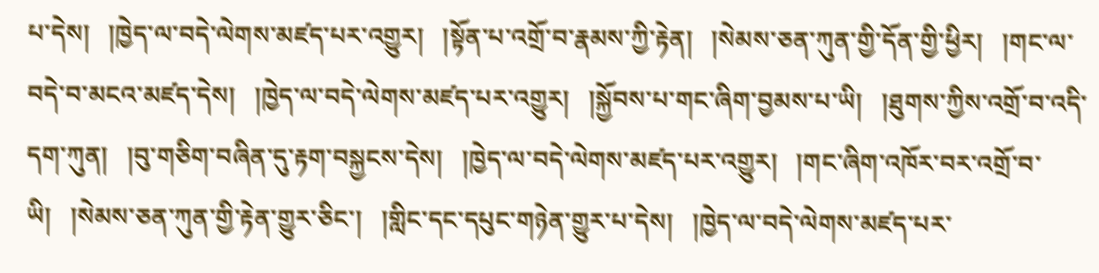པ་དེས།   །ཁྱེད་ལ་བདེ་ལེགས་མཛད་པར་འགྱུར།   །སྟོན་པ་འགྲོ་བ་རྣམས་ཀྱི་རྟེན།   །སེམས་ཅན་ཀུན་གྱི་དོན་གྱི་ཕྱིར།   །གང་ལ་བདེ་བ་མངའ་མཛད་དེས།   །ཁྱེད་ལ་བདེ་ལེགས་མཛད་པར་འགྱུར།   །སྐྱོབས་པ་གང་ཞིག་བྱམས་པ་ཡི།   །ཐུགས་ཀྱིས་འགྲོ་བ་འདི་དག་ཀུན།   །བུ་གཅིག་བཞིན་དུ་རྟག་བསྐྱངས་དེས།   །ཁྱེད་ལ་བདེ་ལེགས་མཛད་པར་འགྱུར།   །གང་ཞིག་འཁོར་བར་འགྲོ་བ་ཡི།   །སེམས་ཅན་ཀུན་གྱི་རྟེན་གྱུར་ཅིང་།   །གླིང་དང་དཔུང་གཉེན་གྱུར་པ་དེས།   །ཁྱེད་ལ་བདེ་ལེགས་མཛད་པར་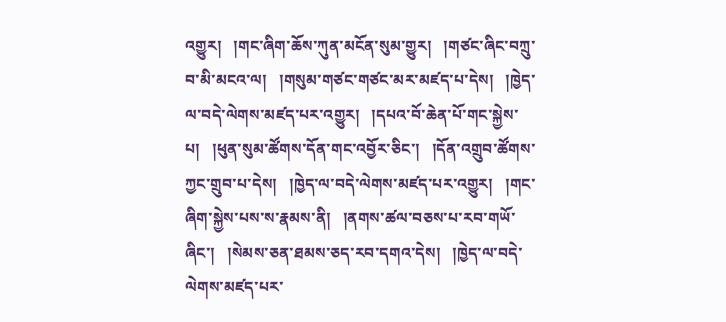འགྱུར།   །གང་ཞིག་ཆོས་ཀུན་མངོན་སུམ་གྱུར།   །གཙང་ཞིང་བཀྲུ་བ་མི་མངའ་ལ།   །གསུམ་གཙང་གཙང་མར་མཛད་པ་དེས།   །ཁྱེད་ལ་བདེ་ལེགས་མཛད་པར་འགྱུར།   །དཔའ་བོ་ཆེན་པོ་གང་སྐྱེས་པ།   །ཕུན་སུམ་ཚོགས་དོན་གང་འབྱོར་ཅིང་།   །དོན་འགྲུབ་ཚོགས་ཀྱང་གྲུབ་པ་དེས།   །ཁྱེད་ལ་བདེ་ལེགས་མཛད་པར་འགྱུར།   །གང་ཞིག་སྐྱེས་པས་ས་རྣམས་ནི།   །ནགས་ཚལ་བཅས་པ་རབ་གཡོ་ཞིང་།   །སེམས་ཅན་ཐམས་ཅད་རབ་དགའ་དེས།   །ཁྱེད་ལ་བདེ་ལེགས་མཛད་པར་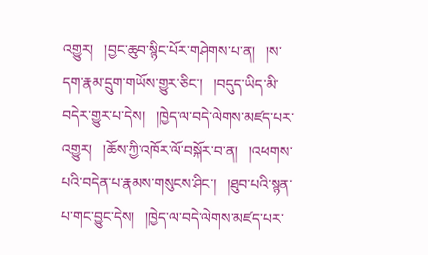འགྱུར།   །བྱང་ཆུབ་སྙིང་པོར་གཤེགས་པ་ན།   །ས་དག་རྣམ་དྲུག་གཡོས་གྱུར་ཅིང་།   །བདུད་ཡིད་མི་བདེར་གྱུར་པ་དེས།   །ཁྱེད་ལ་བདེ་ལེགས་མཛད་པར་འགྱུར།   །ཆོས་ཀྱི་འཁོར་ལོ་བསྐོར་བ་ན།   །འཕགས་པའི་བདེན་པ་རྣམས་གསུངས་ཤིང་།   །ཐུབ་པའི་སྙན་པ་གང་བྱུང་དེས།   །ཁྱེད་ལ་བདེ་ལེགས་མཛད་པར་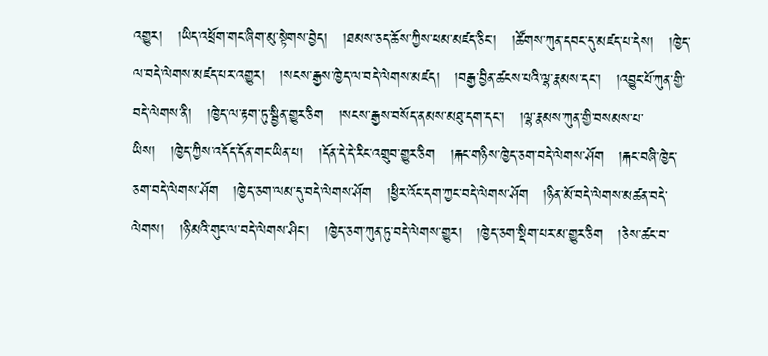འགྱུར།   །ཡིད་འཕྲོག་གང་ཞིག་མུ་སྟེགས་བྱེད།   །ཐམས་ཅད་ཆོས་ཀྱིས་ཕམ་མཛད་ཅིང་།   །ཚོགས་ཀུན་དབང་དུ་མཛད་པ་དེས།   །ཁྱེད་ལ་བདེ་ལེགས་མཛད་པར་འགྱུར།   །སངས་རྒྱས་ཁྱེད་ལ་བདེ་ལེགས་མཛད།   །བརྒྱ་བྱིན་ཚངས་པའི་ལྷ་རྣམས་དང་།   །འབྱུང་པོ་ཀུན་གྱི་བདེ་ལེགས་ནི།   །ཁྱེད་ལ་རྟག་ཏུ་སྦྱིན་གྱུར་ཅིག   །སངས་རྒྱས་བསོད་ནམས་མཐུ་དག་དང་།   །ལྷ་རྣམས་ཀུན་གྱི་བསམས་པ་ཡིས།   །ཁྱེད་ཀྱིས་འདོད་དོན་གང་ཡིན་པ།   །དོན་དེ་དེ་རིང་འགྲུབ་གྱུར་ཅིག   །རྐང་གཉིས་ཁྱེད་ཅག་བདེ་ལེགས་ཤོག   །རྐང་བཞི་ཁྱེད་ཅག་བདེ་ལེགས་ཤོག   །ཁྱེད་ཅག་ལམ་དུ་བདེ་ལེགས་ཤོག   །ཕྱིར་འོང་དག་ཀྱང་བདེ་ལེགས་ཤོག   །ཉིན་མོ་བདེ་ལེགས་མཚན་བདེ་ལེགས།   །ཉི་མའི་གུང་ལ་བདེ་ལེགས་ཤིང་།   །ཁྱེད་ཅག་ཀུན་ཏུ་བདེ་ལེགས་གྱུར།   །ཁྱེད་ཅག་སྡིག་པར་མ་གྱུར་ཅིག   །ཅེས་ཚང་བ་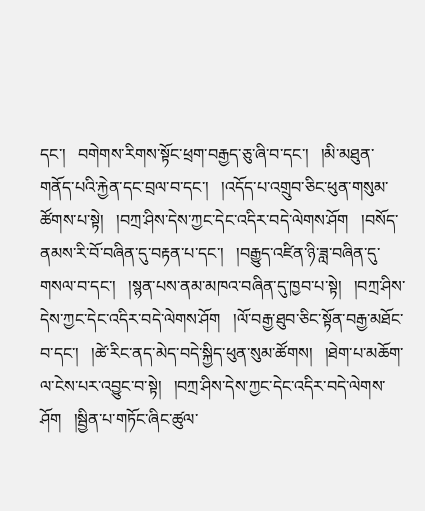དང་།   བགེགས་རིགས་སྟོང་ཕྲག་བརྒྱད་ཅུ་ཞི་བ་དང་།   །མི་མཐུན་གནོད་པའི་རྐྱེན་དང་བྲལ་བ་དང་།   །འདོད་པ་འགྲུབ་ཅིང་ཕུན་གསུམ་ཚོགས་པ་སྟེ།   །བཀྲ་ཤིས་དེས་ཀྱང་དེང་འདིར་བདེ་ལེགས་ཤོག   །བསོད་ནམས་རི་བོ་བཞིན་དུ་བརྟན་པ་དང་།   །བརྒྱུད་འཛིན་ཉི་ཟླ་བཞིན་དུ་གསལ་བ་དང་།   །སྙན་པས་ནམ་མཁའ་བཞིན་དུ་ཁྱབ་པ་སྟེ།   །བཀྲ་ཤིས་དེས་ཀྱང་དེང་འདིར་བདེ་ལེགས་ཤོག   །ལོ་བརྒྱ་ཐུབ་ཅིང་སྟོན་བརྒྱ་མཐོང་བ་དང་།   །ཚེ་རིང་ནད་མེད་བདེ་སྐྱིད་ཕུན་སུམ་ཚོགས།   །ཐེག་པ་མཆོག་ལ་ངེས་པར་འབྱུང་བ་སྟེ།   །བཀྲ་ཤིས་དེས་ཀྱང་དེང་འདིར་བདེ་ལེགས་ཤོག   །སྦྱིན་པ་གཏོང་ཞིང་ཚུལ་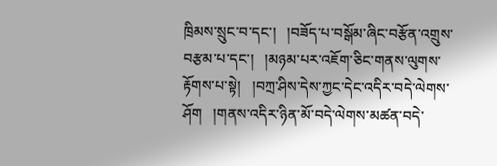ཁྲིམས་སྲུང་བ་དང་།   །བཟོད་པ་བསྒོམ་ཞིང་བརྩོན་འགྲུས་བརྩམ་པ་དང་།   །མཉམ་པར་འཇོག་ཅིང་གནས་ལུགས་རྟོགས་པ་སྟེ།   །བཀྲ་ཤིས་དེས་ཀྱང་དེང་འདིར་བདེ་ལེགས་ཤོག   །གནས་འདིར་ཉིན་མོ་བདེ་ལེགས་མཚན་བདེ་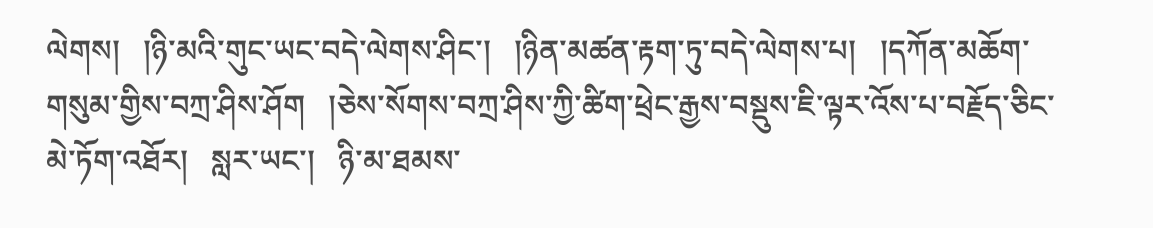ལེགས།   །ཉི་མའི་གུང་ཡང་བདེ་ལེགས་ཤིང་།   །ཉིན་མཚན་རྟག་ཏུ་བདེ་ལེགས་པ།   །དཀོན་མཆོག་གསུམ་གྱིས་བཀྲ་ཤིས་ཤོག   །ཅེས་སོགས་བཀྲ་ཤིས་ཀྱི་ཚིག་ཕྲེང་རྒྱས་བསྡུས་ཇི་ལྟར་འོས་པ་བརྗོད་ཅིང་མེ་ཏོག་འཐོར།   སླར་ཡང་།   ཉི་མ་ཐམས་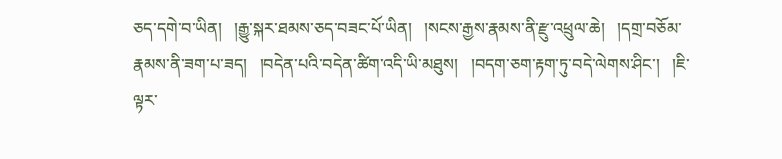ཅད་དགེ་བ་ཡིན།   །རྒྱུ་སྐར་ཐམས་ཅད་བཟང་པོ་ཡིན།   །སངས་རྒྱས་རྣམས་ནི་རྫུ་འཕྲུལ་ཆེ།   །དགྲ་བཅོམ་རྣམས་ནི་ཟག་པ་ཟད།   །བདེན་པའི་བདེན་ཚིག་འདི་ཡི་མཐུས།   །བདག་ཅག་རྟག་ཏུ་བདེ་ལེགས་ཤིང་།   །ཇི་ལྟར་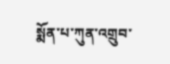སྨོན་པ་ཀུན་འགྲུབ་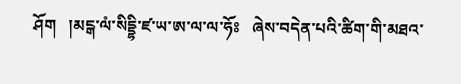ཤོག   །མངྒ་ལཾ་སིདྡྷི་ཛ་ཡ་ཨ་ལ་ལ་ཧོཿ   ཞེས་བདེན་པའི་ཚིག་གི་མཐའ་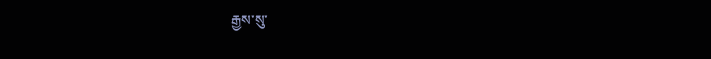རྒྱས་སུ་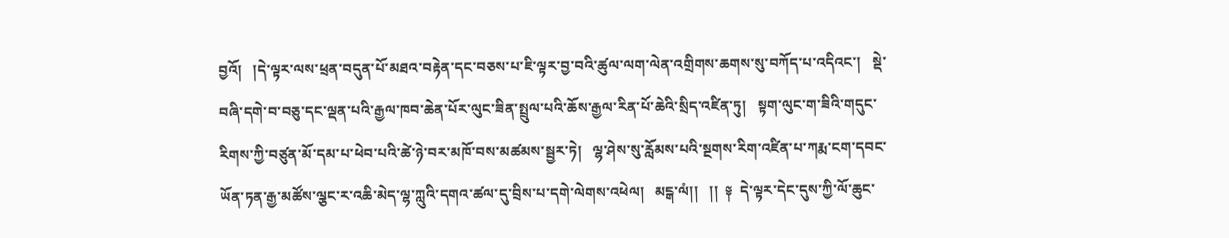བྱའོ།   །དེ་ལྟར་ལས་ཕྲན་བདུན་པོ་མཐའ་བརྟེན་དང་བཅས་པ་ཇི་ལྟར་བྱ་བའི་ཚུལ་ལག་ལེན་འགྲིགས་ཆགས་སུ་བཀོད་པ་འདིའང་།   སྡེ་བཞི་དགེ་བ་བཅུ་དང་ལྡན་པའི་རྒྱལ་ཁབ་ཆེན་པོར་ལུང་ཟིན་སྤྲུལ་པའི་ཆོས་རྒྱལ་རིན་པོ་ཆེའི་སྲིད་འཛིན་ཏུ།   སྟག་ལུང་ག་ཟིའི་གདུང་རིགས་ཀྱི་བཙུན་མོ་དམ་པ་ཕེབ་པའི་ཚེ་ཉེ་བར་མཁོ་བས་མཚམས་སྦྱར་ཏེ།   ལྷ་ཤེས་སུ་རློམས་པའི་སྔགས་རིག་འཛིན་པ་ཀརྨ་ངག་དབང་ཡོན་ཏན་རྒྱ་མཚོས་ལྕང་ར་འཆི་མེད་ལྷ་ཀླུའི་དགའ་ཚལ་དུ་བྲིས་པ་དགེ་ལེགས་འཕེལ།   མངྒ་ལཾ།།   །།  ༈  དེ་ལྟར་དེང་དུས་ཀྱི་ལོ་ཆུང་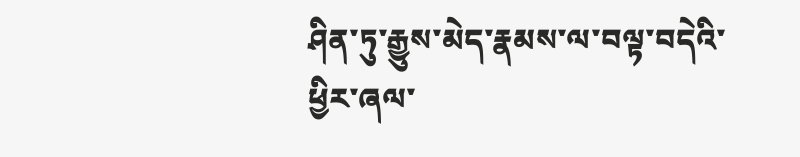ཤིན་ཏུ་རྒྱུས་མེད་རྣམས་ལ་བལྟ་བདེའི་ཕྱིར་ཞལ་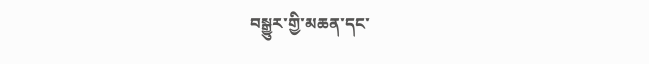བསྒྱུར་གྱི་མཆན་དང་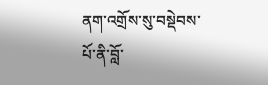ནག་འགྲོས་སུ་བསྡེབས་པོ་ནི་བློ་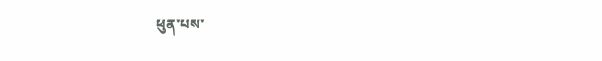ཕུན་པས་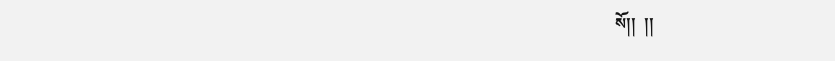སོ།།  །།